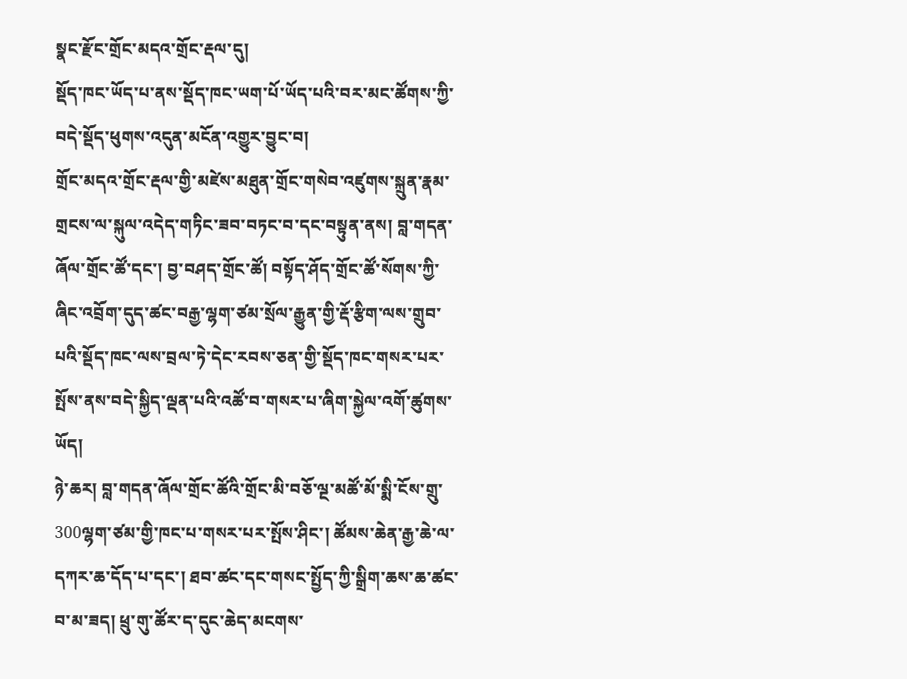སྣང་རྫོང་གྲོང་མདའ་གྲོང་རྡལ་དུ།
སྡོད་ཁང་ཡོད་པ་ནས་སྡོད་ཁང་ཡག་པོ་ཡོད་པའི་བར་མང་ཚོགས་ཀྱི་བདེ་སྡོད་ཕུགས་འདུན་མངོན་འགྱུར་བྱུང་བ།
གྲོང་མདའ་གྲོང་རྡལ་གྱི་མཛེས་མཐུན་གྲོང་གསེབ་འཛུགས་སྐྲུན་རྣམ་གྲངས་ལ་སྐུལ་འདེད་གཏིང་ཟབ་བཏང་བ་དང་བསྟུན་ནས། བླ་གདན་ཞོལ་གྲོང་ཚོ་དང་། བྱ་བཤད་གྲོང་ཚོ། བསྟོད་ཤོད་གྲོང་ཚོ་སོགས་ཀྱི་ཞིང་འབྲོག་དུད་ཚང་བརྒྱ་ལྷག་ཙམ་སྲོལ་རྒྱུན་གྱི་རྡོ་རྩིག་ལས་གྲུབ་པའི་སྡོད་ཁང་ལས་བྲལ་ཏེ་དེང་རབས་ཅན་གྱི་སྡོད་ཁང་གསར་པར་སྤོས་ནས་བདེ་སྐྱིད་ལྡན་པའི་འཚོ་བ་གསར་པ་ཞིག་སྐྱེལ་འགོ་ཚུགས་ཡོད།
ཉེ་ཆར། བླ་གདན་ཞོལ་གྲོང་ཚོའི་གྲོང་མི་བཅོ་ལྔ་མཚོ་མོ་སྨི་ངོས་གྲུ་300ལྷག་ཙམ་གྱི་ཁང་པ་གསར་པར་སྤོས་ཤིང་། ཚོམས་ཆེན་རྒྱ་ཆེ་ལ་དཀར་ཆ་དོད་པ་དང་། ཐབ་ཚང་དང་གསང་སྤྱོད་ཀྱི་སྒྲིག་ཆས་ཆ་ཚང་བ་མ་ཟད། ཕྲུ་གུ་ཚོར་ད་དུང་ཆེད་མངགས་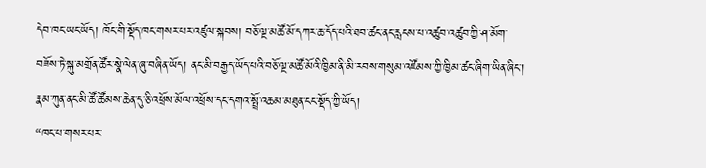དེབ་ཁང་ཡང་ཡོད། ཁོང་གི་སྡོད་ཁང་གསར་པར་འཛུལ་སྐབས། བཅོ་ལྔ་མཚོ་མོ་དཀར་ཆ་དོད་པའི་ཐབ་ཚང་ནང་རླངས་པ་འཚུབ་འཚུབ་ཀྱི་ཤ་མོག་བཟོས་ཏེ་སྐུ་མགྲོན་ཚོར་སྣེ་ལེན་ཞུ་བཞིན་ཡོད། ནང་མི་བརྒྱད་ཡོད་པའི་བཅོ་ལྔ་མཚོ་མོའི་ཁྱིམ་ནི་མི་རབས་གསུམ་འཛོམས་ཀྱི་ཁྱིམ་ཚང་ཞིག་ཡིན་ཞིང་། རྣམ་ཀུན་ནང་མི་ཚོ་ཚོམས་ཆེན་དུ་ཅི་འཕྲོས་མོལ་འཕྲོས་དང་དགའ་སྤྲོ་འཆམ་མཐུན་ངང་སྡོད་ཀྱི་ཡོད།
“ཁང་པ་གསར་པར་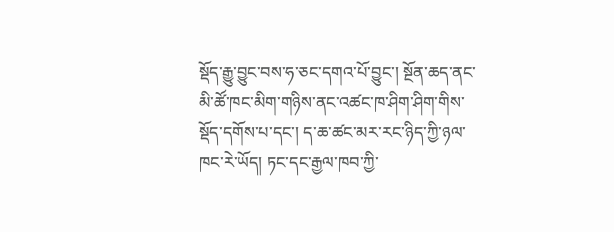སྡོད་རྒྱུ་བྱུང་བས་ཧ་ཅང་དགའ་པོ་བྱུང་། སྔོན་ཆད་ནང་མི་ཚོ་ཁང་མིག་གཉིས་ནང་འཚང་ཁ་ཤིག་ཤིག་གིས་སྡོད་དགོས་པ་དང་། ད་ཆ་ཚང་མར་རང་ཉིད་ཀྱི་ཉལ་ཁང་རེ་ཡོད། ཏང་དང་རྒྱལ་ཁབ་ཀྱི་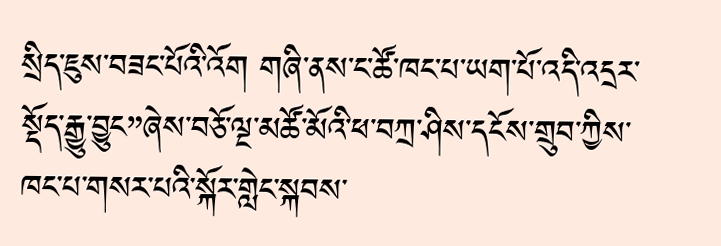སྲིད་ཇུས་བཟང་པོའི་འོག གཞི་ནས་ང་ཚོ་ཁང་པ་ཡག་པོ་འདི་འདྲར་སྡོད་རྒྱུ་བྱུང”ཞེས་བཅོ་ལྔ་མཚོ་མོའི་ཕ་བཀྲ་ཤིས་དངོས་གྲུབ་ཀྱིས་ཁང་པ་གསར་པའི་སྐོར་གླེང་སྐབས་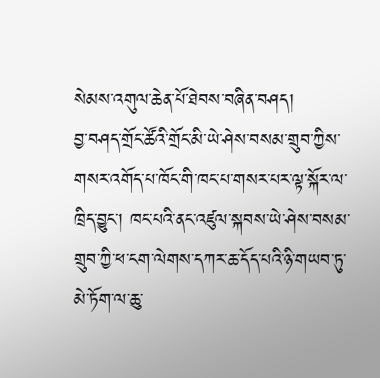སེམས་འགུལ་ཆེན་པོ་ཐེབས་བཞིན་བཤད།
བྱ་བཤད་གྲོང་ཚོའི་གྲོང་མི་ཡེ་ཤེས་བསམ་གྲུབ་ཀྱིས་གསར་འགོད་པ་ཁོང་གི་ཁང་པ་གསར་པར་ལྟ་སྐོར་ལ་ཁྲིད་བྱུང་། ཁང་པའི་ནང་འཛུལ་སྐབས་ཡེ་ཤེས་བསམ་གྲུབ་ཀྱི་ཕ་ངག་ལེགས་དཀར་ཆ་དོད་པའི་ཉི་གཡབ་ཏུ་མེ་ཏོག་ལ་ཆུ་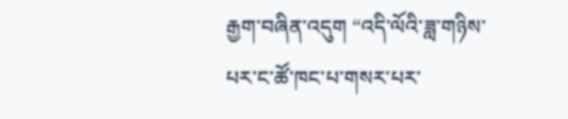རྒྱག་བཞིན་འདུག “འདི་ལོའི་ཟླ་གཉིས་པར་ང་ཚོ་ཁང་པ་གསར་པར་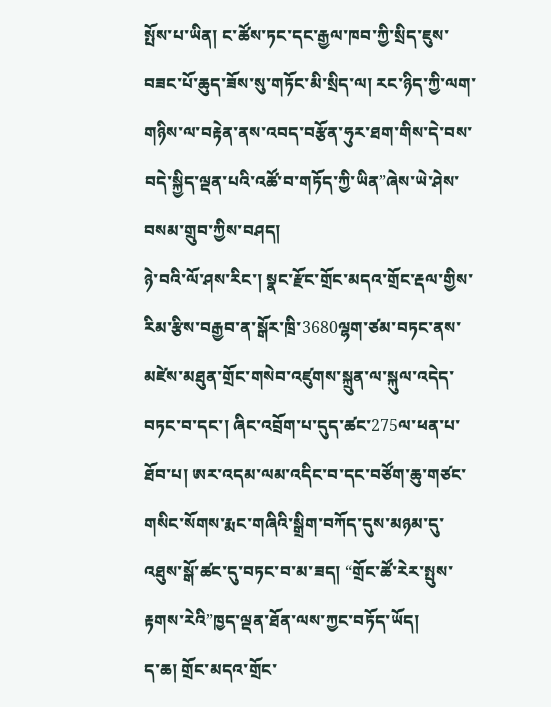སྤོས་པ་ཡིན། ང་ཚོས་ཏང་དང་རྒྱལ་ཁབ་ཀྱི་སྲིད་ཇུས་བཟང་པོ་ཆུད་ཟོས་སུ་གཏོང་མི་སྲིད་ལ། རང་ཉིད་ཀྱི་ལག་གཉིས་ལ་བརྟེན་ནས་འབད་བརྩོན་ཧུར་ཐག་གིས་དེ་བས་བདེ་སྐྱིད་ལྡན་པའི་འཚོ་བ་གཏོད་ཀྱི་ཡིན”ཞེས་ཡེ་ཤེས་བསམ་གྲུབ་ཀྱིས་བཤད།
ཉེ་བའི་ལོ་ཤས་རིང་། སྣང་རྫོང་གྲོང་མདའ་གྲོང་རྡལ་གྱིས་རིམ་རྩིས་བརྒྱབ་ན་སྒོར་ཁྲི་3680ལྷག་ཙམ་བཏང་ནས་མཛེས་མཐུན་གྲོང་གསེབ་འཛུགས་སྐྲུན་ལ་སྐུལ་འདེད་བཏང་བ་དང་། ཞིང་འབྲོག་པ་དུད་ཚང་275ལ་ཕན་པ་ཐོབ་པ། ཨར་འདམ་ལམ་འདིང་བ་དང་བཙོག་ཆུ་གཙང་གསིང་སོགས་རྨང་གཞིའི་སྒྲིག་བཀོད་དུས་མཉམ་དུ་འཐུས་སྒོ་ཚང་དུ་བཏང་བ་མ་ཟད། “གྲོང་ཚོ་རེར་སྤུས་རྟགས་རེའི”ཁྱད་ལྡན་ཐོན་ལས་ཀྱང་བཏོད་ཡོད།
ད་ཆ། གྲོང་མདའ་གྲོང་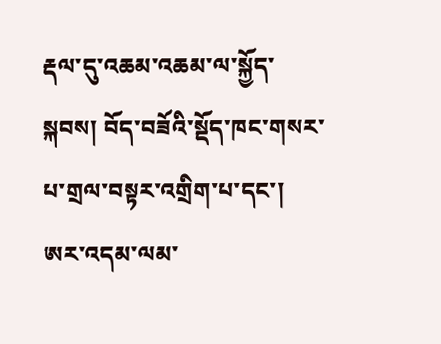རྡལ་དུ་འཆམ་འཆམ་ལ་སྐྱོད་སྐབས། བོད་བཟོའི་སྡོད་ཁང་གསར་པ་གྲལ་བསྟར་འགྲིག་པ་དང་། ཨར་འདམ་ལམ་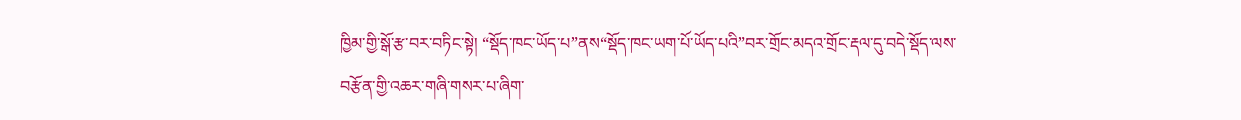ཁྱིམ་གྱི་སྒོ་རྩ་བར་བཏིང་སྟེ། “སྡོད་ཁང་ཡོད་པ”ནས“སྡོད་ཁང་ཡག་པོ་ཡོད་པའི”བར་གྲོང་མདའ་གྲོང་རྡལ་དུ་བདེ་སྡོད་ལས་བརྩོན་གྱི་འཆར་གཞི་གསར་པ་ཞིག་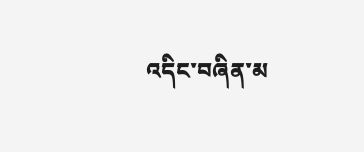འདིང་བཞིན་མ